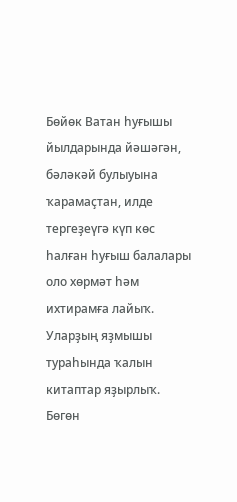Бөйөк Ватан һуғышы йылдарында йәшәгән, бәләкәй булыуына ҡарамаҫтан, илде тергеҙеүгә күп көс һалған һуғыш балалары оло хөрмәт һәм ихтирамға лайыҡ. Уларҙың яҙмышы тураһында ҡалын китаптар яҙырлыҡ. Бөгөн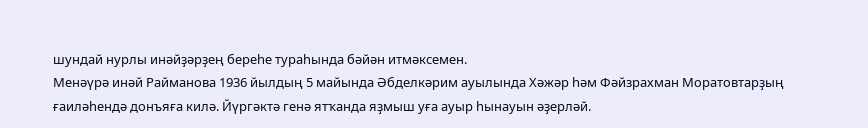шундай нурлы инәйҙәрҙең береһе тураһында бәйән итмәксемен.
Менәүрә инәй Райманова 1936 йылдың 5 майында Әбделкәрим ауылында Хәжәр һәм Фәйзрахман Моратовтарҙың ғаиләһендә донъяға килә. Йүргәктә генә ятҡанда яҙмыш уға ауыр һынауын әҙерләй.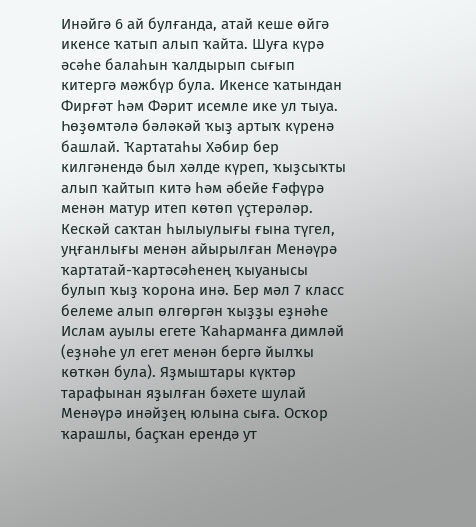Инәйгә 6 ай булғанда, атай кеше өйгә икенсе ҡатып алып ҡайта. Шуға күрә әсәһе балаһын ҡалдырып сығып китергә мәжбүр була. Икенсе ҡатындан Фирғәт һәм Фәрит исемле ике ул тыуа. Һөҙөмтәлә бәләкәй ҡыҙ артыҡ күренә башлай. Ҡартатаһы Хәбир бер килгәнендә был хәлде күреп, ҡыҙсыҡты алып ҡайтып китә һәм әбейе Ғәфүрә менән матур итеп көтөп үҫтерәләр.
Кескәй саҡтан һылыулығы ғына түгел, уңғанлығы менән айырылған Менәүрә ҡартатай-ҡартәсәһенең ҡыуанысы булып ҡыҙ ҡорона инә. Бер мәл 7 класс белеме алып өлгөргән ҡыҙҙы еҙнәһе Ислам ауылы егете Ҡаһарманға димләй (еҙнәһе ул егет менән бергә йылҡы көткән була). Яҙмыштары күктәр тарафынан яҙылған бәхете шулай Менәүрә инәйҙең юлына сыға. Осҡор ҡарашлы, баҫҡан ерендә ут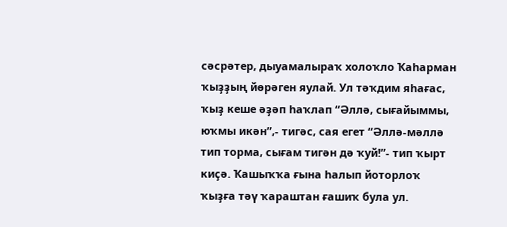сәсрәтер, дыуамалыраҡ холоҡло Ҡаһарман ҡыҙҙың йөрәген яулай. Ул тәҡдим яһағас, ҡыҙ кеше әҙәп һаҡлап “Әллә, сығайыммы, юҡмы икән”,- тигәс, сая егет “Әллә-мәллә тип торма, сығам тигән дә ҡуй!”- тип ҡырт киҫә. Ҡашыҡҡа ғына һалып йоторлоҡ ҡыҙға тәү ҡараштан ғашиҡ була ул.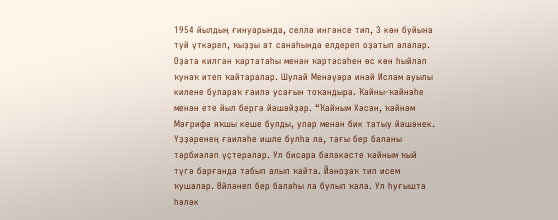1954 йылдың ғинуарында, селлә ингәнсе тип, 3 көн буйына туй үткәреп, ҡыҙҙы ат санаһында елдереп оҙатып алалар. Оҙата килгән ҡартатаһы менән ҡартәсәһен өс көн һыйлап ҡунаҡ итеп ҡайтаралар. Шулай Менәүәрә инәй Ислам ауылы килене булараҡ ғаилә усағын тоҡандыра. Ҡайны-ҡәйнәһе менән ете йыл бергә йәшәйҙәр. “Ҡайным Хәсән, ҡәйнәм Мәғрифә яҡшы кеше булды, улар менән бик татыу йәшәнек. Үҙҙәренең ғаиләһе ишле булһа ла, тағы бер баланы тәрбиәләп үҫтерәләр. Ул бисара бәләкәсте ҡайным ҡый түгә барғанда табып алып ҡайта. Йәноҙаҡ тип исем ҡушалар. Өйләнеп бер балаһы ла булып ҡала. Ул һуғышта һәләк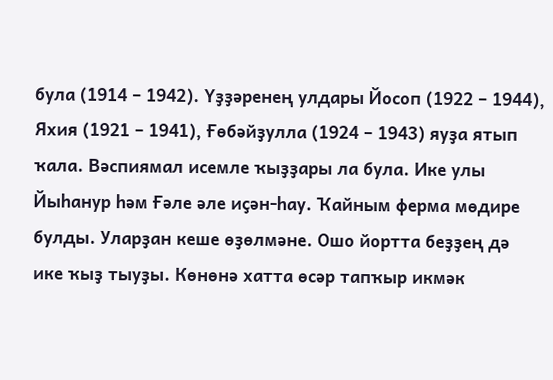була (1914 – 1942). Үҙҙәренең улдары Йосоп (1922 – 1944), Яхия (1921 – 1941), Ғөбәйҙулла (1924 – 1943) яуҙа ятып ҡала. Вәспиямал исемле ҡыҙҙары ла була. Ике улы Йыһанур һәм Ғәле әле иҫән-һау. Ҡайным ферма мөдире булды. Уларҙан кеше өҙөлмәне. Ошо йортта беҙҙең дә ике ҡыҙ тыуҙы. Көнөнә хатта өсәр тапҡыр икмәк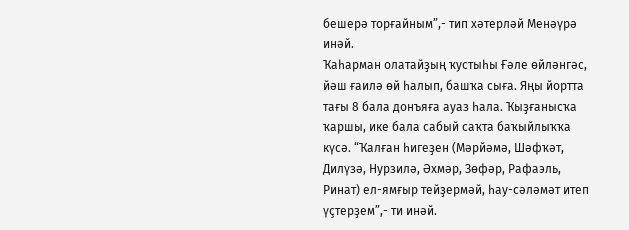бешерә торғайным”,- тип хәтерләй Менәүрә инәй.
Ҡаһарман олатайҙың ҡустыһы Ғәле өйләнгәс, йәш ғаилә өй һалып, башҡа сыға. Яңы йортта тағы 8 бала донъяға ауаз һала. Ҡыҙғанысҡа ҡаршы, ике бала сабый саҡта баҡыйлыҡҡа күсә. “Ҡалған һигеҙен (Мәрйәмә, Шәфҡәт, Дилүзә, Нурзилә, Әхмәр, Зөфәр, Рафаэль, Ринат) ел-ямғыр тейҙермәй, һау-сәләмәт итеп үҫтерҙем”,- ти инәй.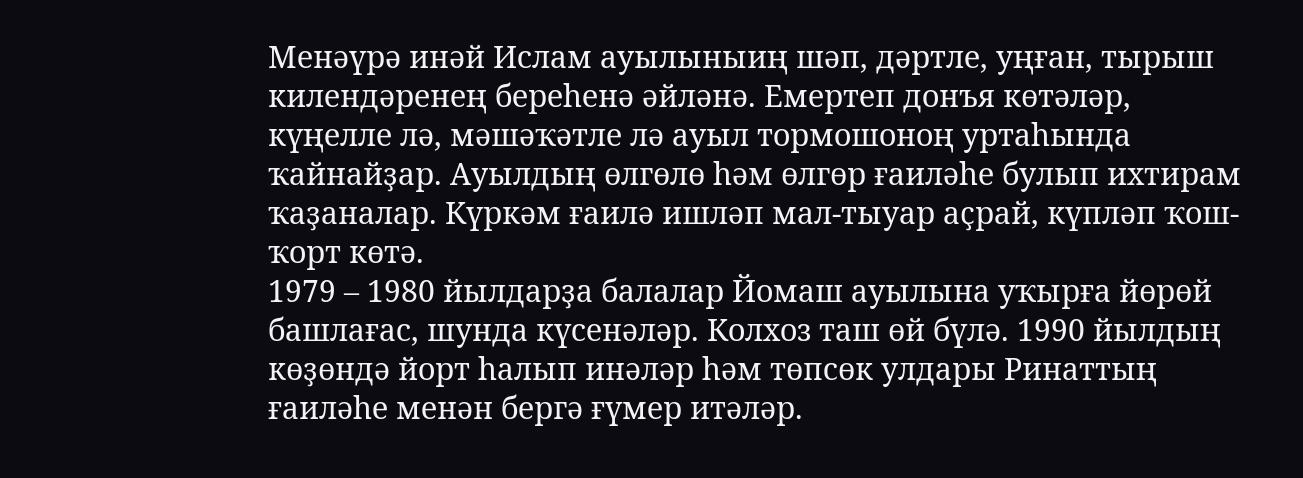Менәүрә инәй Ислам ауылыныиң шәп, дәртле, уңған, тырыш килендәренең береһенә әйләнә. Емертеп донъя көтәләр, күңелле лә, мәшәҡәтле лә ауыл тормошоноң уртаһында ҡайнайҙар. Ауылдың өлгөлө һәм өлгөр ғаиләһе булып ихтирам ҡаҙаналар. Күркәм ғаилә ишләп мал-тыуар аҫрай, күпләп ҡош-ҡорт көтә.
1979 – 1980 йылдарҙа балалар Йомаш ауылына уҡырға йөрөй башлағас, шунда күсенәләр. Колхоз таш өй бүлә. 1990 йылдың көҙөндә йорт һалып инәләр һәм төпсөк улдары Ринаттың ғаиләһе менән бергә ғүмер итәләр.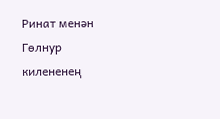Ринат менән Гөлнур килененең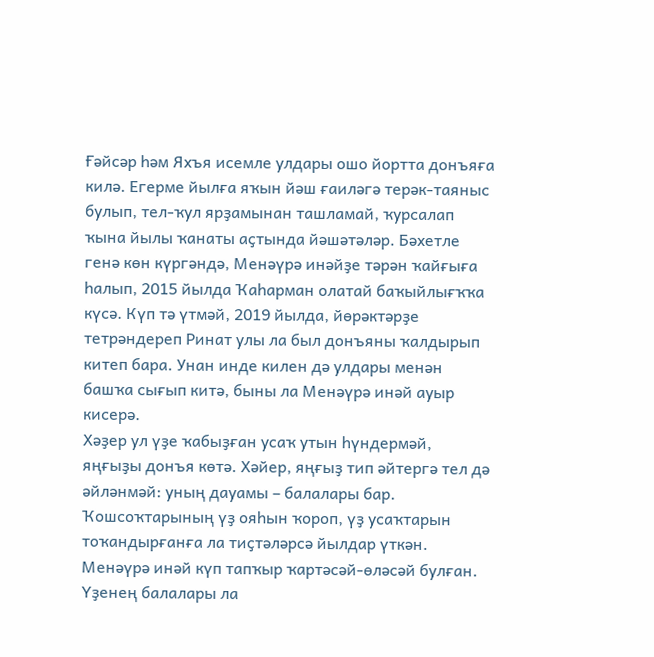Ғәйсәр һәм Яхъя исемле улдары ошо йортта донъяға килә. Егерме йылға яҡын йәш ғаиләгә терәк-таяныс булып, тел-ҡул ярҙамынан ташламай, ҡурсалап ҡына йылы ҡанаты аҫтында йәшәтәләр. Бәхетле генә көн күргәндә, Менәүрә инәйҙе тәрән ҡайғыға һалып, 2015 йылда Ҡаһарман олатай баҡыйлығҡҡа күсә. Күп тә үтмәй, 2019 йылда, йөрәктәрҙе тетрәндереп Ринат улы ла был донъяны ҡалдырып китеп бара. Унан инде килен дә улдары менән башҡа сығып китә, быны ла Менәүрә инәй ауыр кисерә.
Хәҙер ул үҙе ҡабыҙған усаҡ утын һүндермәй, яңғыҙы донъя көтә. Хәйер, яңғыҙ тип әйтергә тел дә әйләнмәй: уның дауамы – балалары бар. Ҡошсоҡтарының үҙ ояһын ҡороп, үҙ усаҡтарын тоҡандырғанға ла тиҫтәләрсә йылдар үткән. Менәүрә инәй күп тапҡыр ҡартәсәй-өләсәй булған. Үҙенең балалары ла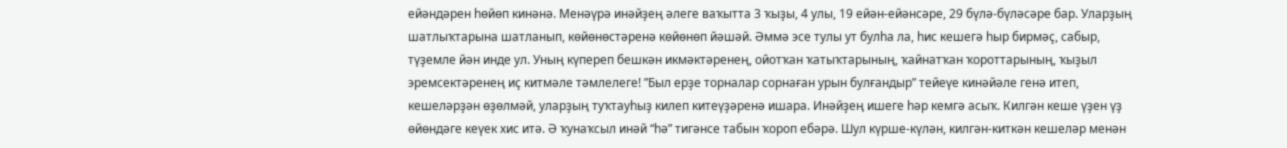ейәндәрен һөйөп кинәнә. Менәүрә инәйҙең әлеге ваҡытта 3 ҡыҙы, 4 улы, 19 ейән-ейәнсәре, 29 бүлә-бүләсәре бар. Уларҙың шатлыҡтарына шатланып, көйөнөстәренә көйөнөп йәшәй. Әммә эсе тулы ут булһа ла, һис кешегә һыр бирмәҫ, сабыр, түҙемле йән инде ул. Уның күпереп бешкән икмәктәренең, ойотҡан ҡатыҡтарының, ҡайнатҡан ҡороттарының, ҡыҙыл эремсектәренең иҫ китмәле тәмлелеге! ”Был ерҙе торналар сорнаған урын булғандыр” тейеүе кинәйәле генә итеп, кешеләрҙән өҙөлмәй, уларҙың туҡтауһыҙ килеп китеүҙәренә ишара. Инәйҙең ишеге һәр кемгә асыҡ. Килгән кеше үҙен үҙ өйөндәге кеүек хис итә. Ә ҡунаҡсыл инәй “һә” тигәнсе табын ҡороп ебәрә. Шул күрше-күлән, килгән-киткән кешеләр менән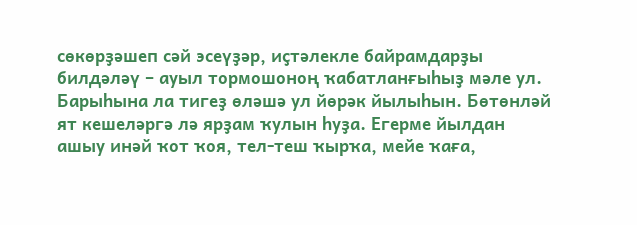сөкөрҙәшеп сәй эсеүҙәр, иҫтәлекле байрамдарҙы билдәләү – ауыл тормошоноң ҡабатланғыһыҙ мәле ул. Барыһына ла тигеҙ өләшә ул йөрәк йылыһын. Бөтөнләй ят кешеләргә лә ярҙам ҡулын һуҙа. Егерме йылдан ашыу инәй ҡот ҡоя, тел-теш ҡырҡа, мейе ҡаға,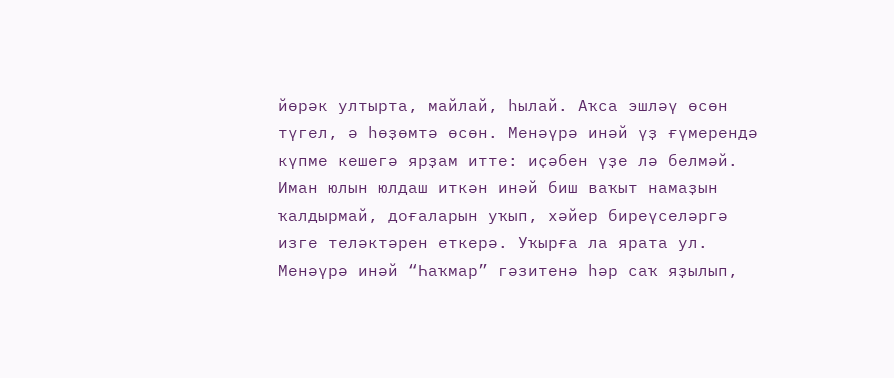йөрәк ултырта, майлай, һылай. Аҡса эшләү өсөн түгел, ә һөҙөмтә өсөн. Менәүрә инәй үҙ ғүмерендә күпме кешегә ярҙам итте: иҫәбен үҙе лә белмәй. Иман юлын юлдаш иткән инәй биш ваҡыт намаҙын ҡалдырмай, доғаларын уҡып, хәйер биреүселәргә изге теләктәрен еткерә. Уҡырға ла ярата ул. Менәүрә инәй “Һаҡмар” гәзитенә һәр саҡ яҙылып,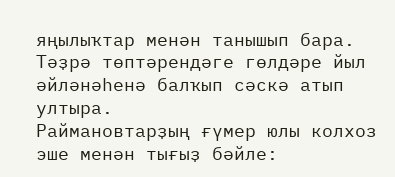яңылыҡтар менән танышып бара. Тәҙрә төптәрендәге гөлдәре йыл әйләнәһенә балҡып сәскә атып ултыра.
Раймановтарҙың ғүмер юлы колхоз эше менән тығыҙ бәйле: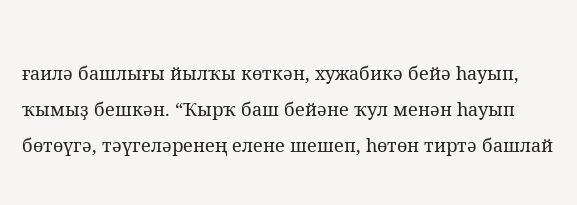ғаилә башлығы йылҡы көткән, хужабикә бейә һауып, ҡымыҙ бешкән. “Ҡырҡ баш бейәне ҡул менән һауып бөтөүгә, тәүгеләренең елене шешеп, һөтөн тиртә башлай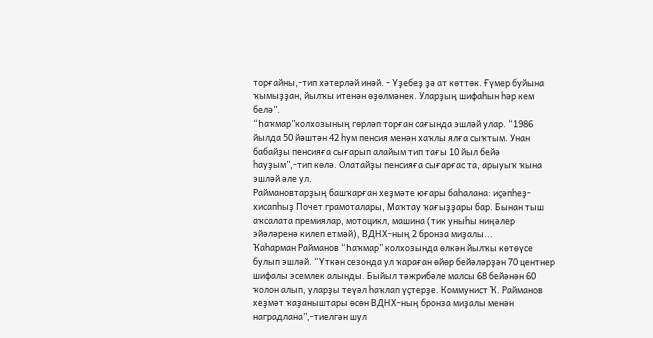торғайны,-тип хәтерләй инәй. - Үҙебеҙ ҙә ат көттөк. Ғүмер буйына ҡымыҙҙан, йылҡы итенән өҙөлмәнек. Уларҙың шифаһын һәр кем белә”.
“Һаҡмар”колхозының гөрләп торған сағында эшләй улар. “1986 йылда 50 йәштән 42 һум пенсия менән хаҡлы ялға сыҡтым. Унан бабайҙы пенсияға сығарып алайым тип тағы 10 йыл бейә һауҙым”,-тип көлә. Олатайҙы пенсияға сығарғас та, арыуыҡ ҡына эшләй әле ул.
Раймановтарҙың башҡарған хеҙмәте юғары баһалана: иҫәпһеҙ-хисапһыҙ Почет грамоталары, Маҡтау ҡағыҙҙары бар. Бынан тыш аҡсалата премиялар, мотоцикл, машина (тик уныһы ниңәлер эйәләренә килеп етмәй), ВДНХ-ның 2 бронза миҙалы...
Ҡаһарман Райманов “Һаҡмар” колхозында өлкән йылҡы көтөүсе булып эшләй. “Үткән сезонда ул ҡараған өйөр бейәләрҙән 70 центнер шифалы эсемлек алынды. Быйыл тәжрибәле малсы 68 бейәнән 60 ҡолон алып, уларҙы теүәл һаҡлап үҫтерҙе. Коммунист Ҡ. Райманов хеҙмәт ҡаҙаныштары өсөн ВДНХ-ның бронза миҙалы менән наградлана”,-тиелгән шул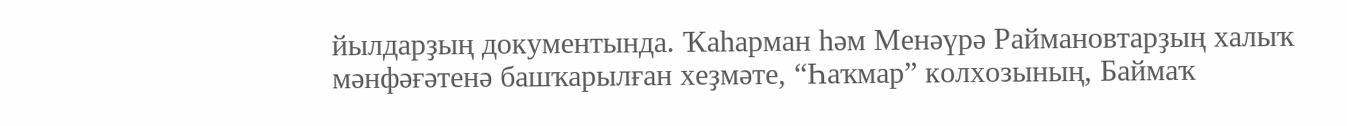йылдарҙың документында. Ҡаһарман һәм Менәүрә Раймановтарҙың халыҡ мәнфәғәтенә башҡарылған хеҙмәте, “Һаҡмар” колхозының, Баймаҡ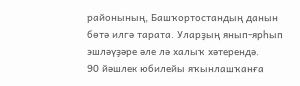районының, Башҡортостандың данын бөтә илгә тарата. Уларҙың янып-ярһып эшләүҙәре әле лә халыҡ хәтерендә.
90 йәшлек юбилейы яҡынлашҡанға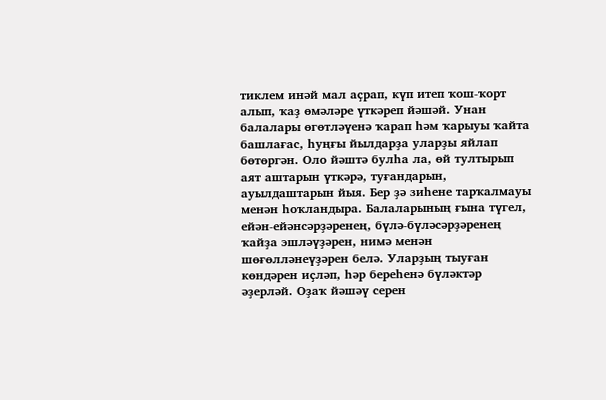тиклем инәй мал аҫрап, күп итеп ҡош-ҡорт алып, ҡаҙ өмәләре үткәреп йәшәй. Унан балалары өгөтләүенә ҡарап һәм ҡарыуы ҡайта башлағас, һуңғы йылдарҙа уларҙы яйлап бөтөргән. Оло йәштә булһа ла, өй тултырып аят аштарын үткәрә, туғандарын, ауылдаштарын йыя. Бер ҙә зиһене тарҡалмауы менән һоҡландыра. Балаларының ғына түгел, ейән-ейәнсәрҙәренең, бүлә-бүләсәрҙәренең ҡайҙа эшләүҙәрен, нимә менән шөғөлләнеүҙәрен белә. Уларҙың тыуған көндәрен иҫләп, һәр береһенә бүләктәр әҙерләй. Оҙаҡ йәшәү серен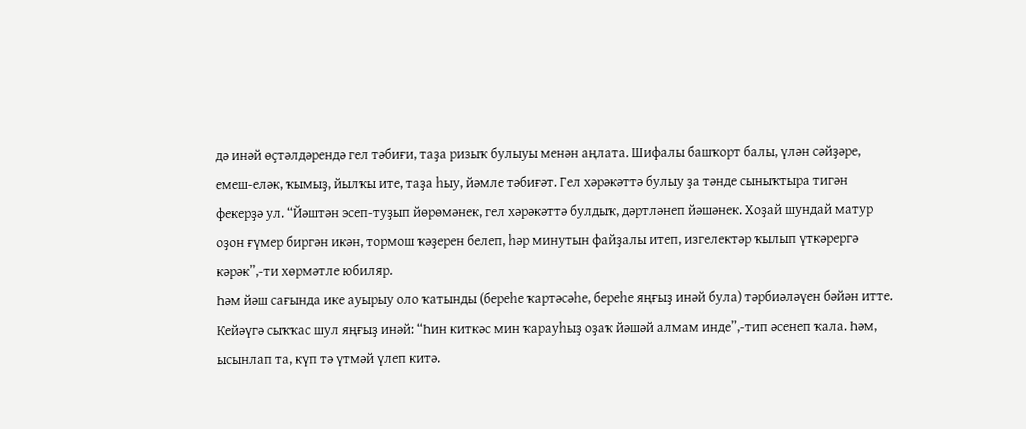дә инәй өҫтәлдәрендә гел тәбиғи, таҙа ризыҡ булыуы менән аңлата. Шифалы башҡорт балы, үлән сәйҙәре, емеш-еләк, ҡымыҙ, йылҡы ите, таҙа һыу, йәмле тәбиғәт. Гел хәрәкәттә булыу ҙа тәнде сыныҡтыра тигән фекерҙә ул. “Йәштән эсеп-туҙып йөрөмәнек, гел хәрәкәттә булдыҡ, дәртләнеп йәшәнек. Хоҙай шундай матур оҙон ғүмер биргән икән, тормош ҡәҙерен белеп, һәр минутын файҙалы итеп, изгелектәр ҡылып үткәрергә кәрәк”,-ти хөрмәтле юбиляр.
Һәм йәш сағында ике ауырыу оло ҡатынды (береһе ҡартәсәһе, береһе яңғыҙ инәй була) тәрбиәләүен бәйән итте. Кейәүгә сыҡҡас шул яңғыҙ инәй: “Һин киткәс мин ҡарауһыҙ оҙаҡ йәшәй алмам инде”,-тип әсенеп ҡала. Һәм, ысынлап та, күп тә үтмәй үлеп китә.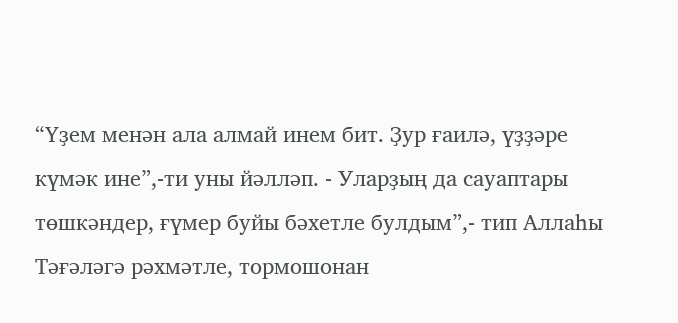“Үҙем менән ала алмай инем бит. Ҙур ғаилә, үҙҙәре күмәк ине”,-ти уны йәлләп. - Уларҙың да сауаптары төшкәндер, ғүмер буйы бәхетле булдым”,- тип Аллаһы Тәғәләгә рәхмәтле, тормошонан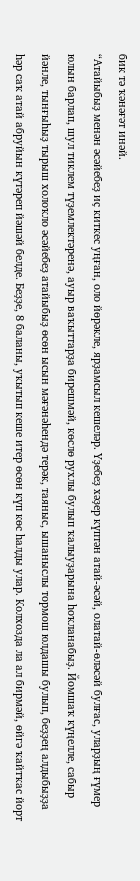бик тә ҡәнәғәт инәй.
“Атайыбыҙ менән әсәйебеҙ иҫ киткес уңған, оло йөрәкле, ярҙамсыл кешеләр. Үҙебеҙ хәҙер күптән атай-әсәй, олатай-өләсәй булғас, уларҙың ғүмер юлын барлап, шул тиклем түҙемлектәренә, ауыр ваҡыттарҙа бирешмәй, көслө рухлы булып ҡалыуҙарына һоҡланабыҙ. Йомшаҡ күңелле, сабыр йәнле, тынғыһыҙ тырыш холоҡло әсәйебеҙ атайыбыҙ өсөн ысын мәғәнәһендә терәк, таяныс, ышаныслы тормош юлдашы булып, беҙҙең алдыбыҙҙа һәр саҡ атай абруйын күтәреп йәшәй белде. Беҙҙе, 8 баланы, уҡытып кеше итер өсөн күп көс һалды улар. Колхозда ла ал бирмәй, өйгә ҡайтҡас йорт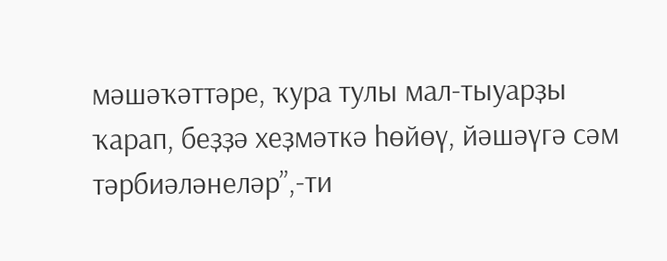мәшәҡәттәре, ҡура тулы мал-тыуарҙы ҡарап, беҙҙә хеҙмәткә һөйөү, йәшәүгә сәм тәрбиәләнеләр”,-ти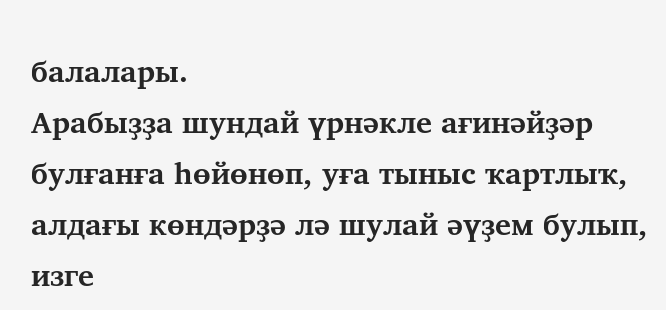балалары.
Арабыҙҙа шундай үрнәкле ағинәйҙәр булғанға һөйөнөп, уға тыныс ҡартлыҡ, алдағы көндәрҙә лә шулай әүҙем булып, изге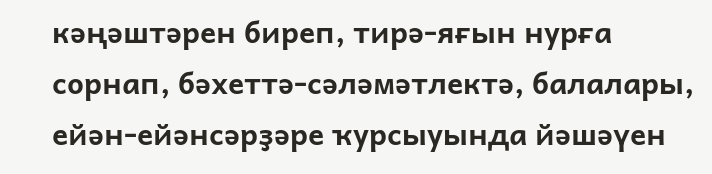кәңәштәрен биреп, тирә-яғын нурға сорнап, бәхеттә-сәләмәтлектә, балалары, ейән-ейәнсәрҙәре ҡурсыуында йәшәүен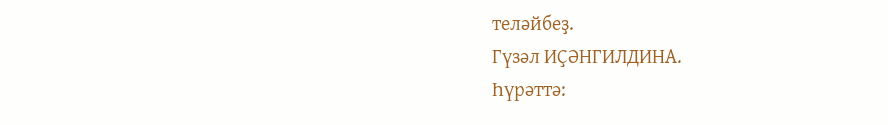теләйбеҙ.
Гүзәл ИҪӘНГИЛДИНА.
Һүрәттә: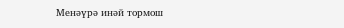Менәүрә инәй тормош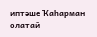иптәше Ҡаһарман олатай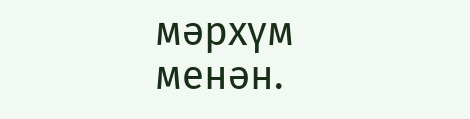мәрхүм менән.